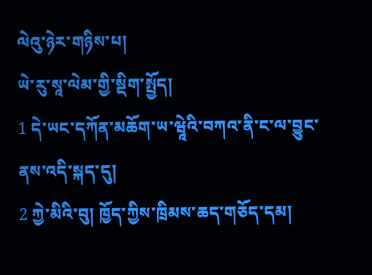ལེའུ་ཉེར་གཉིས་པ།
ཡེ་རུ་སཱ་ལེམ་གྱི་སྡིག་སྤྱོད།
1 དེ་ཡང་དཀོན་མཆོག་ཡ་ཝཱེའི་བཀའ་ནི་ང་ལ་བྱུང་ནས་འདི་སྐད་དུ།
2 ཀྱེ་མིའི་བུ། ཁྱོད་ཀྱིས་ཁྲིམས་ཆད་གཅོད་དམ།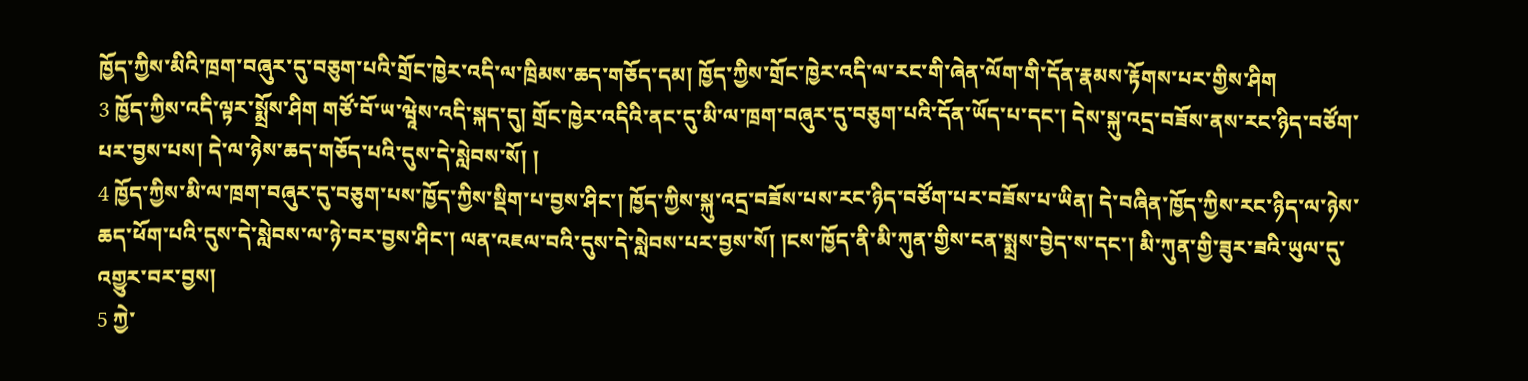ཁྱོད་ཀྱིས་མིའི་ཁྲག་བཞུར་དུ་བཅུག་པའི་གྲོང་ཁྱེར་འདི་ལ་ཁྲིམས་ཆད་གཅོད་དམ། ཁྱོད་ཀྱིས་གྲོང་ཁྱེར་འདི་ལ་རང་གི་ཞེན་ལོག་གི་དོན་རྣམས་རྟོགས་པར་གྱིས་ཤིག
3 ཁྱོད་ཀྱིས་འདི་ལྟར་སྨྲོས་ཤིག གཙོ་བོ་ཡ་ཝཱེས་འདི་སྐད་དུ། གྲོང་ཁྱེར་འདིའི་ནང་དུ་མི་ལ་ཁྲག་བཞུར་དུ་བཅུག་པའི་དོན་ཡོད་པ་དང་། དེས་སྐུ་འདྲ་བཟོས་ནས་རང་ཉིད་བཙོག་པར་བྱས་པས། དེ་ལ་ཉེས་ཆད་གཅོད་པའི་དུས་དེ་སླེབས་སོ། །
4 ཁྱོད་ཀྱིས་མི་ལ་ཁྲག་བཞུར་དུ་བཅུག་པས་ཁྱོད་ཀྱིས་སྡིག་པ་བྱས་ཤིང་། ཁྱོད་ཀྱིས་སྐུ་འདྲ་བཟོས་པས་རང་ཉིད་བཙོག་པར་བཟོས་པ་ཡིན། དེ་བཞིན་ཁྱོད་ཀྱིས་རང་ཉིད་ལ་ཉེས་ཆད་ཕོག་པའི་དུས་དེ་སླེབས་ལ་ཉེ་བར་བྱས་ཤིང་། ལན་འཇལ་བའི་དུས་དེ་སླེབས་པར་བྱས་སོ། །ངས་ཁྱོད་ནི་མི་ཀུན་གྱིས་ངན་སྨྲས་བྱེད་ས་དང་། མི་ཀུན་གྱི་ཟུར་ཟའི་ཡུལ་དུ་འགྱུར་བར་བྱས།
5 ཀྱེ་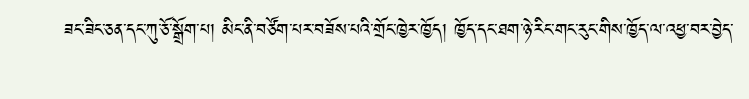ཟང་ཟིང་ཅན་དང་ཀུ་ཅོ་སྒྲོག་པ། མིང་ནི་བཙོག་པར་བཟོས་པའི་གྲོང་ཁྱེར་ཁྱོད། ཁྱོད་དང་ཐག་ཉེ་རིང་གང་རུང་གིས་ཁྱོད་ལ་འཕྱ་བར་བྱེད་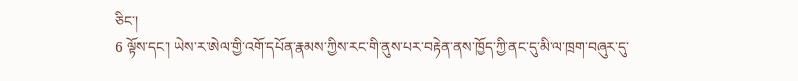ཅིང་།
6 ལྟོས་དང་། ཡེས་ར་ཨེལ་གྱི་འགོ་དཔོན་རྣམས་ཀྱིས་རང་གི་ནུས་པར་བརྟེན་ནས་ཁྱོད་ཀྱི་ནང་དུ་མི་ལ་ཁྲག་བཞུར་དུ་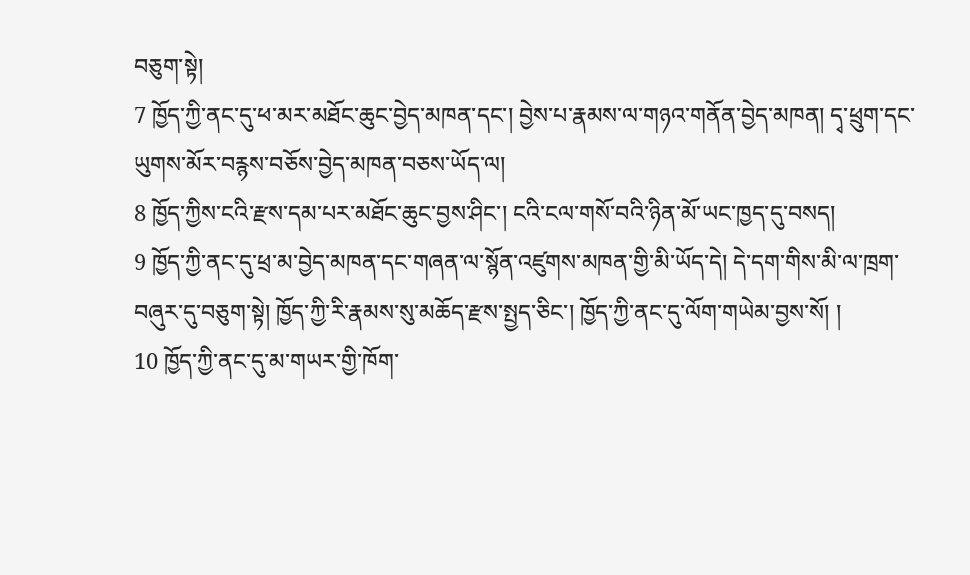བཅུག་སྟེ།
7 ཁྱོད་ཀྱི་ནང་དུ་ཕ་མར་མཐོང་ཆུང་བྱེད་མཁན་དང་། བྱེས་པ་རྣམས་ལ་གཉའ་གནོན་བྱེད་མཁན། དྭ་ཕྲུག་དང་ཡུགས་མོར་བརྙས་བཅོས་བྱེད་མཁན་བཅས་ཡོད་ལ།
8 ཁྱོད་ཀྱིས་ངའི་རྫས་དམ་པར་མཐོང་ཆུང་བྱས་ཤིང་། ངའི་ངལ་གསོ་བའི་ཉིན་མོ་ཡང་ཁྱད་དུ་བསད།
9 ཁྱོད་ཀྱི་ནང་དུ་ཕྲ་མ་བྱེད་མཁན་དང་གཞན་ལ་སྙོན་འཛུགས་མཁན་གྱི་མི་ཡོད་དེ། དེ་དག་གིས་མི་ལ་ཁྲག་བཞུར་དུ་བཅུག་སྟེ། ཁྱོད་ཀྱི་རི་རྣམས་སུ་མཆོད་རྫས་སྤྱད་ཅིང་། ཁྱོད་ཀྱི་ནང་དུ་ལོག་གཡེམ་བྱས་སོ། །
10 ཁྱོད་ཀྱི་ནང་དུ་མ་གཡར་གྱི་ཁོག་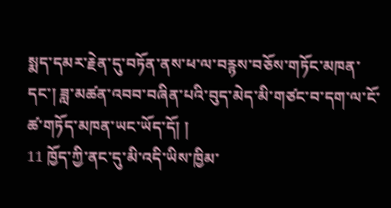སྨད་དམར་རྗེན་དུ་བཏོན་ནས་ཕ་ལ་བརྙས་བཅོས་གཏོང་མཁན་དང་། ཟླ་མཚན་འབབ་བཞིན་པའི་བུད་མེད་མི་གཙང་བ་དག་ལ་ངོ་ཚ་གཏོད་མཁན་ཡང་ཡོད་དོ། །
11 ཁྱོད་ཀྱི་ནང་དུ་མི་འདི་ཡིས་ཁྱིམ་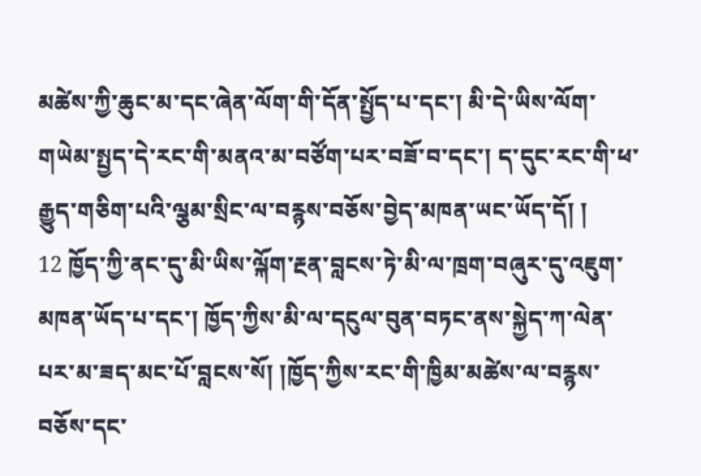མཚེས་ཀྱི་ཆུང་མ་དང་ཞེན་ལོག་གི་དོན་སྤྱོད་པ་དང་། མི་དེ་ཡིས་ལོག་གཡེམ་སྤྱད་དེ་རང་གི་མནའ་མ་བཙོག་པར་བཟོ་བ་དང་། ད་དུང་རང་གི་ཕ་རྒྱུད་གཅིག་པའི་ལྕམ་སྲིང་ལ་བརྙས་བཅོས་བྱེད་མཁན་ཡང་ཡོད་དོ། །
12 ཁྱོད་ཀྱི་ནང་དུ་མི་ཡིས་ལྐོག་རྔན་བླངས་ཏེ་མི་ལ་ཁྲག་བཞུར་དུ་འཇུག་མཁན་ཡོད་པ་དང་། ཁྱོད་ཀྱིས་མི་ལ་དངུལ་བུན་བཏང་ནས་སྐྱེད་ཀ་ལེན་པར་མ་ཟད་མང་པོ་བླངས་སོ། །ཁྱོད་ཀྱིས་རང་གི་ཁྱིམ་མཚེས་ལ་བརྙས་བཅོས་དང་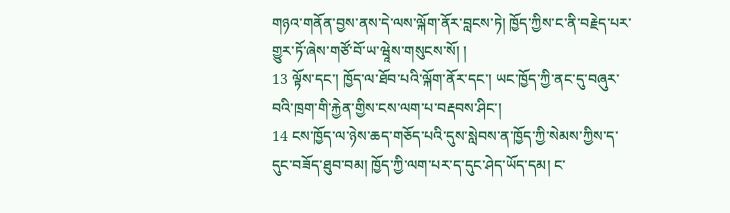གཉའ་གནོན་བྱས་ནས་དེ་ལས་ལྐོག་ནོར་བླངས་ཏེ། ཁྱོད་ཀྱིས་ང་ནི་བརྗེད་པར་གྱུར་ཏོ་ཞེས་གཙོ་བོ་ཡ་ཝཱེས་གསུངས་སོ། །
13 ལྟོས་དང་། ཁྱོད་ལ་ཐོབ་པའི་ལྐོག་ནོར་དང་། ཡང་ཁྱོད་ཀྱི་ནང་དུ་བཞུར་བའི་ཁྲག་གི་རྐྱེན་གྱིས་ངས་ལག་པ་བརྡབས་ཤིང་།
14 ངས་ཁྱོད་ལ་ཉེས་ཆད་གཅོད་པའི་དུས་སླེབས་ན་ཁྱོད་ཀྱི་སེམས་ཀྱིས་ད་དུང་བཟོད་ཐུབ་བམ། ཁྱོད་ཀྱི་ལག་པར་ད་དུང་ཤེད་ཡོད་དམ། ང་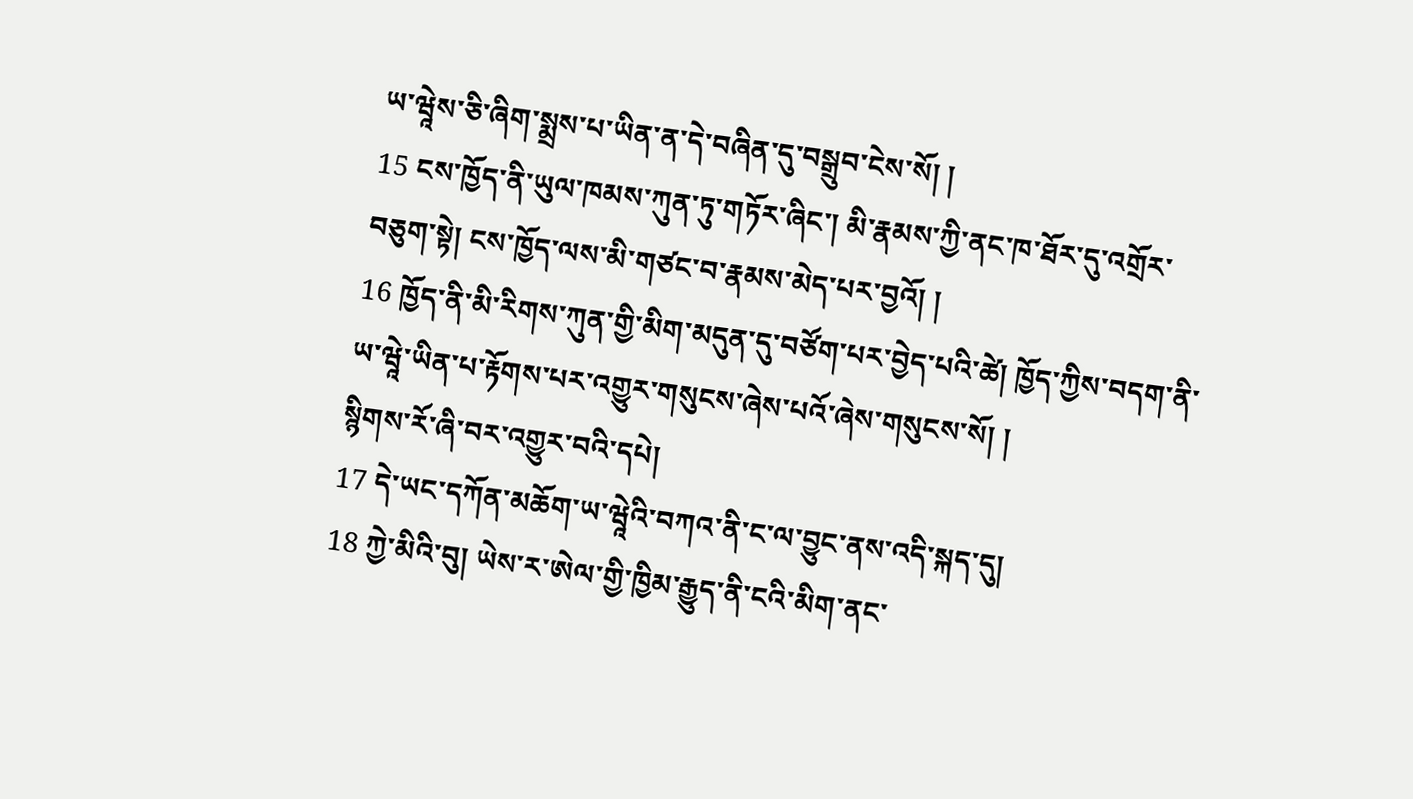ཡ་ཝཱེས་ཅི་ཞིག་སྨྲས་པ་ཡིན་ན་དེ་བཞིན་དུ་བསྒྲུབ་ངེས་སོ། །
15 ངས་ཁྱོད་ནི་ཡུལ་ཁམས་ཀུན་ཏུ་གཏོར་ཞིང་། མི་རྣམས་ཀྱི་ནང་ཁ་ཐོར་དུ་འགྲོར་བཅུག་སྟེ། ངས་ཁྱོད་ལས་མི་གཙང་བ་རྣམས་མེད་པར་བྱའོ། །
16 ཁྱོད་ནི་མི་རིགས་ཀུན་གྱི་མིག་མདུན་དུ་བཙོག་པར་བྱེད་པའི་ཚེ། ཁྱོད་ཀྱིས་བདག་ནི་ཡ་ཝཱེ་ཡིན་པ་རྟོགས་པར་འགྱུར་གསུངས་ཞེས་པའོ་ཞེས་གསུངས་སོ། །
སྙིགས་རོ་ཞི་བར་འགྱུར་བའི་དཔེ།
17 དེ་ཡང་དཀོན་མཆོག་ཡ་ཝཱེའི་བཀའ་ནི་ང་ལ་བྱུང་ནས་འདི་སྐད་དུ།
18 ཀྱེ་མིའི་བུ། ཡེས་ར་ཨེལ་གྱི་ཁྱིམ་རྒྱུད་ནི་ངའི་མིག་ནང་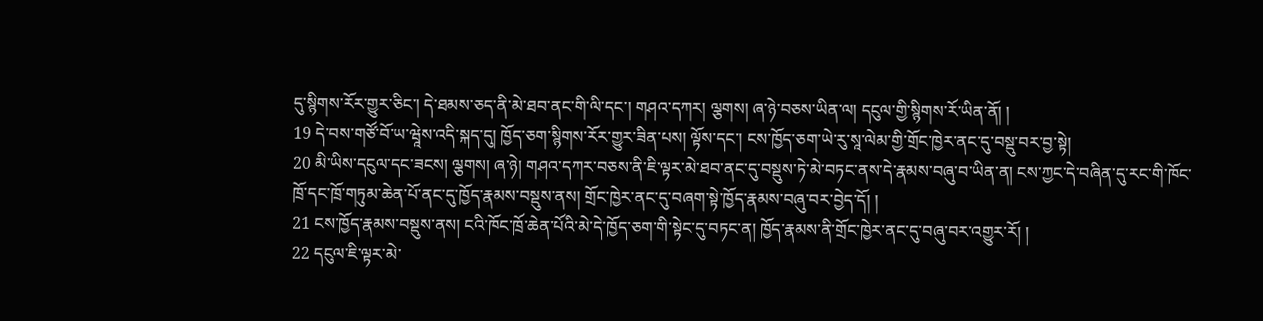དུ་སྙིགས་རོར་གྱུར་ཅིང་། དེ་ཐམས་ཅད་ནི་མེ་ཐབ་ནང་གི་ལི་དང་། གཤའ་དཀར། ལྕགས། ཞ་ཉེ་བཅས་ཡིན་ལ། དངུལ་གྱི་སྙིགས་རོ་ཡིན་ནོ། །
19 དེ་བས་གཙོ་བོ་ཡ་ཝཱེས་འདི་སྐད་དུ། ཁྱོད་ཅག་སྙིགས་རོར་གྱུར་ཟིན་པས། ལྟོས་དང་། ངས་ཁྱོད་ཅག་ཡེ་རུ་སཱ་ལེམ་གྱི་གྲོང་ཁྱེར་ནང་དུ་བསྡུ་བར་བྱ་སྟེ།
20 མི་ཡིས་དངུལ་དང་ཟངས། ལྕགས། ཞ་ཉེ། གཤའ་དཀར་བཅས་ནི་ཇི་ལྟར་མེ་ཐབ་ནང་དུ་བསྡུས་ཏེ་མེ་བཏང་ནས་དེ་རྣམས་བཞུ་བ་ཡིན་ན། ངས་ཀྱང་དེ་བཞིན་དུ་རང་གི་ཁོང་ཁྲོ་དང་ཁྲོ་གཏུམ་ཆེན་པོ་ནང་དུ་ཁྱོད་རྣམས་བསྡུས་ནས། གྲོང་ཁྱེར་ནང་དུ་བཞག་སྟེ་ཁྱོད་རྣམས་བཞུ་བར་བྱེད་དོ། །
21 ངས་ཁྱོད་རྣམས་བསྡུས་ནས། ངའི་ཁོང་ཁྲོ་ཆེན་པོའི་མེ་དེ་ཁྱོད་ཅག་གི་སྟེང་དུ་བཏང་ན། ཁྱོད་རྣམས་ནི་གྲོང་ཁྱེར་ནང་དུ་བཞུ་བར་འགྱུར་རོ། །
22 དངུལ་ཇི་ལྟར་མེ་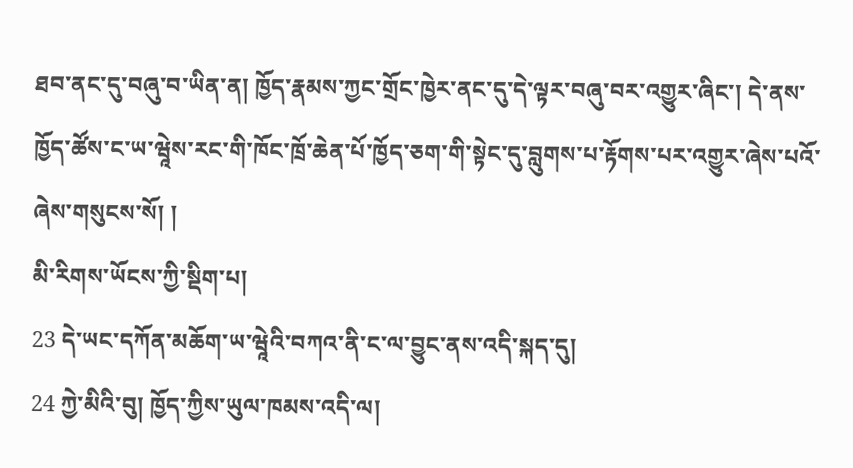ཐབ་ནང་དུ་བཞུ་བ་ཡིན་ན། ཁྱོད་རྣམས་ཀྱང་གྲོང་ཁྱེར་ནང་དུ་དེ་ལྟར་བཞུ་བར་འགྱུར་ཞིང་། དེ་ནས་ཁྱོད་ཚོས་ང་ཡ་ཝཱེས་རང་གི་ཁོང་ཁྲོ་ཆེན་པོ་ཁྱོད་ཅག་གི་སྟེང་དུ་བླུགས་པ་རྟོགས་པར་འགྱུར་ཞེས་པའོ་ཞེས་གསུངས་སོ། །
མི་རིགས་ཡོངས་ཀྱི་སྡིག་པ།
23 དེ་ཡང་དཀོན་མཆོག་ཡ་ཝཱེའི་བཀའ་ནི་ང་ལ་བྱུང་ནས་འདི་སྐད་དུ།
24 ཀྱེ་མིའི་བུ། ཁྱོད་ཀྱིས་ཡུལ་ཁམས་འདི་ལ།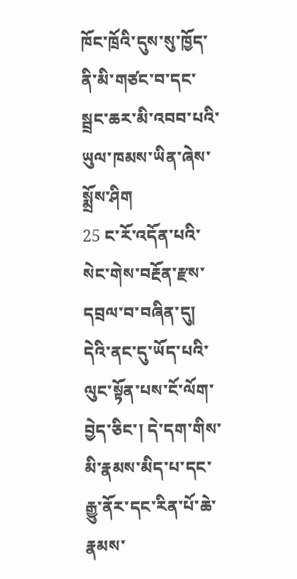ཁོང་ཁྲོའི་དུས་སུ་ཁྱོད་ནི་མི་གཙང་བ་དང་སྦྲང་ཆར་མི་འབབ་པའི་ཡུལ་ཁམས་ཡིན་ཞེས་སྨྲོས་ཤིག
25 ང་རོ་འདོན་པའི་སེང་གེས་བརྔོན་རྫས་དབྲལ་བ་བཞིན་དུ། དེའི་ནང་དུ་ཡོད་པའི་ལུང་སྟོན་པས་ངོ་ལོག་བྱེད་ཅིང་། དེ་དག་གིས་མི་རྣམས་མིད་པ་དང་རྒྱུ་ནོར་དང་རིན་པོ་ཆེ་རྣམས་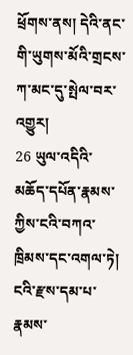ཕྲོགས་ནས། དེའི་ནང་གི་ཡུགས་མོའི་གྲངས་ཀ་མང་དུ་སྤེལ་བར་འགྱུར།
26 ཡུལ་འདིའི་མཆོད་དཔོན་རྣམས་ཀྱིས་ངའི་བཀའ་ཁྲིམས་དང་འགལ་ཏེ། ངའི་རྫས་དམ་པ་རྣམས་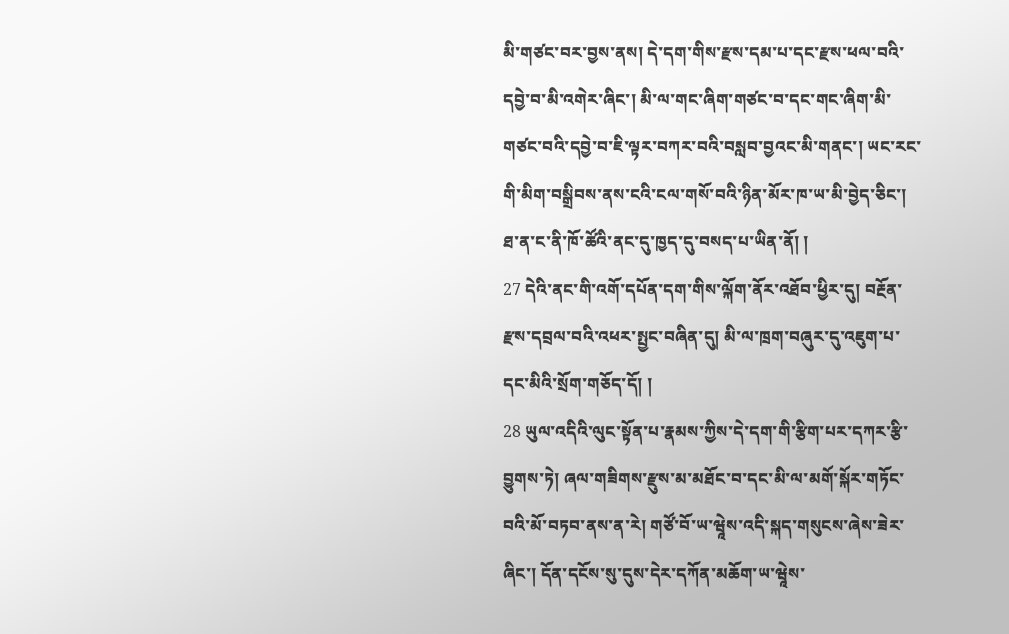མི་གཙང་བར་བྱས་ནས། དེ་དག་གིས་རྫས་དམ་པ་དང་རྫས་ཕལ་བའི་དབྱེ་བ་མི་འགེར་ཞིང་། མི་ལ་གང་ཞིག་གཙང་བ་དང་གང་ཞིག་མི་གཙང་བའི་དབྱེ་བ་ཇི་ལྟར་བཀར་བའི་བསླབ་བྱའང་མི་གནང་། ཡང་རང་གི་མིག་བསྒྲིབས་ནས་ངའི་ངལ་གསོ་བའི་ཉིན་མོར་ཁ་ཡ་མི་བྱེད་ཅིང་། ཐ་ན་ང་ནི་ཁོ་ཚོའི་ནང་དུ་ཁྱད་དུ་བསད་པ་ཡིན་ནོ། །
27 དེའི་ནང་གི་འགོ་དཔོན་དག་གིས་ལྐོག་ནོར་འཐོབ་ཕྱིར་དུ། བརྔོན་རྫས་དབྲལ་བའི་འཕར་སྤྱང་བཞིན་དུ། མི་ལ་ཁྲག་བཞུར་དུ་འཇུག་པ་དང་མིའི་སྲོག་གཅོད་དོ། །
28 ཡུལ་འདིའི་ལུང་སྟོན་པ་རྣམས་ཀྱིས་དེ་དག་གི་རྩིག་པར་དཀར་རྩི་བྱུགས་ཏེ། ཞལ་གཟིགས་རྫུས་མ་མཐོང་བ་དང་མི་ལ་མགོ་སྐོར་གཏོང་བའི་མོ་བཏབ་ནས་ན་རེ། གཙོ་བོ་ཡ་ཝཱེས་འདི་སྐད་གསུངས་ཞེས་ཟེར་ཞིང་། དོན་དངོས་སུ་དུས་དེར་དཀོན་མཆོག་ཡ་ཝཱེས་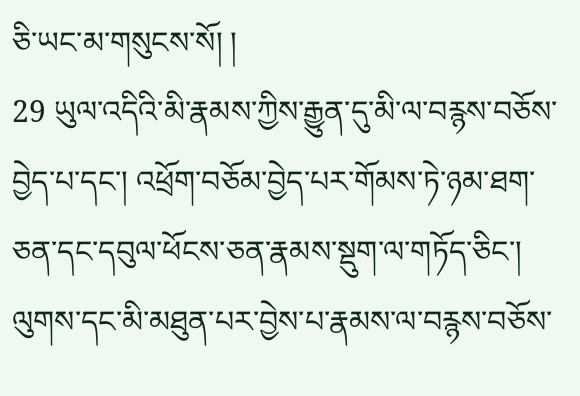ཅི་ཡང་མ་གསུངས་སོ། །
29 ཡུལ་འདིའི་མི་རྣམས་ཀྱིས་རྒྱུན་དུ་མི་ལ་བརྙས་བཅོས་བྱེད་པ་དང་། འཕྲོག་བཅོམ་བྱེད་པར་གོམས་ཏེ་ཉམ་ཐག་ཅན་དང་དབུལ་ཕོངས་ཅན་རྣམས་སྡུག་ལ་གཏོད་ཅིང་། ལུགས་དང་མི་མཐུན་པར་བྱེས་པ་རྣམས་ལ་བརྙས་བཅོས་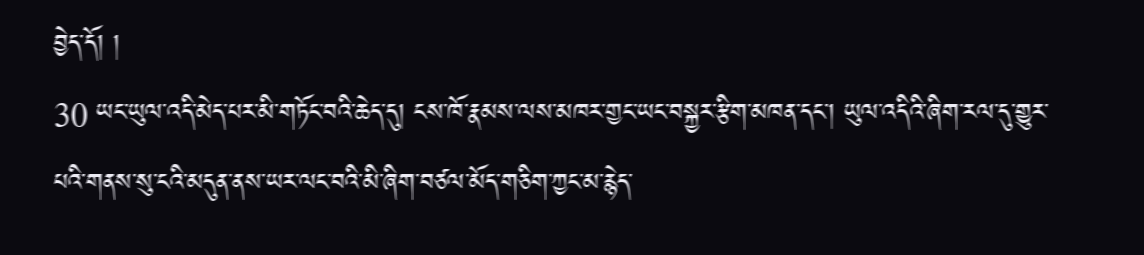བྱེད་དོ། །
30 ཡང་ཡུལ་འདི་མེད་པར་མི་གཏོང་བའི་ཆེད་དུ། ངས་ཁོ་རྣམས་ལས་མཁར་གྱང་ཡང་བསྐྱར་རྩིག་མཁན་དང་། ཡུལ་འདིའི་ཞིག་རལ་དུ་གྱུར་པའི་གནས་སུ་ངའི་མདུན་ནས་ཡར་ལང་བའི་མི་ཞིག་བཙལ་མོད་གཅིག་ཀྱང་མ་རྙེད་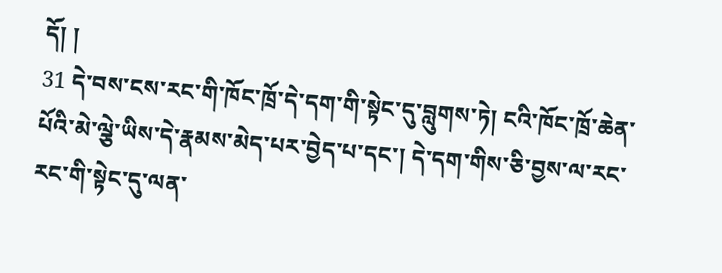དོ། །
31 དེ་བས་ངས་རང་གི་ཁོང་ཁྲོ་དེ་དག་གི་སྟེང་དུ་བླུགས་ཏེ། ངའི་ཁོང་ཁྲོ་ཆེན་པོའི་མེ་ལྕེ་ཡིས་དེ་རྣམས་མེད་པར་བྱེད་པ་དང་། དེ་དག་གིས་ཅི་བྱས་ལ་རང་རང་གི་སྟེང་དུ་ལན་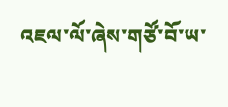འཇལ་ལོ་ཞེས་གཙོ་བོ་ཡ་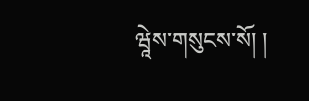ཝཱེས་གསུངས་སོ། །